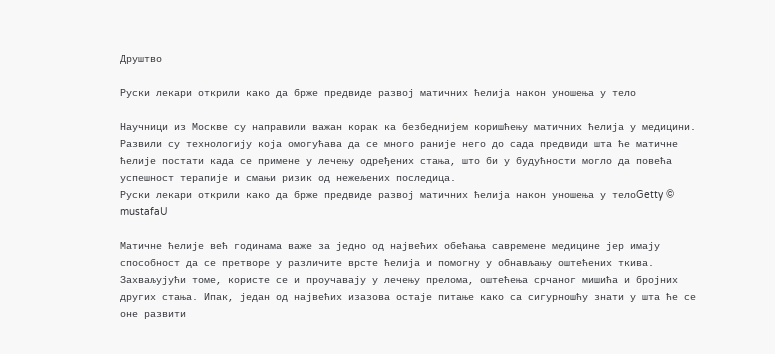Друштво

Руски лекари открили како да брже предвиде развој матичних ћелија након уношења у тело

Научници из Москве су направили важан корак ка безбеднијем коришћењу матичних ћелија у медицини. Развили су технологију која омогућава да се много раније него до сада предвиди шта ће матичне ћелије постати када се примене у лечењу одређених стања, што би у будућности могло да повећа успешност терапије и смањи ризик од нежељених последица.
Руски лекари открили како да брже предвиде развој матичних ћелија након уношења у телоGetty © mustafaU

Матичне ћелије већ годинама важе за једно од највећих обећања савремене медицине јер имају способност да се претворе у различите врсте ћелија и помогну у обнављању оштећених ткива. Захваљујући томе, користе се и проучавају у лечењу прелома, оштећења срчаног мишића и бројних других стања. Ипак, један од највећих изазова остаје питање како са сигурношћу знати у шта ће се оне развити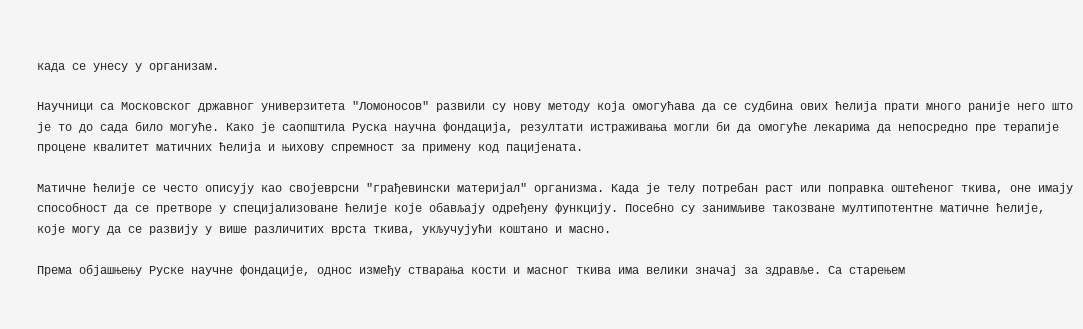када се унесу у организам.

Научници са Московског државног универзитета "Ломоносов" развили су нову методу која омогућава да се судбина ових ћелија прати много раније него што је то до сада било могуће. Како је саопштила Руска научна фондација, резултати истраживања могли би да омогуће лекарима да непосредно пре терапије процене квалитет матичних ћелија и њихову спремност за примену код пацијената.

Матичне ћелије се често описују као својеврсни "грађевински материјал" организма. Када је телу потребан раст или поправка оштећеног ткива, оне имају способност да се претворе у специјализоване ћелије које обављају одређену функцију. Посебно су занимљиве такозване мултипотентне матичне ћелије, које могу да се развију у више различитих врста ткива, укључујући коштано и масно.

Према објашњењу Руске научне фондације, однос између стварања кости и масног ткива има велики значај за здравље. Са старењем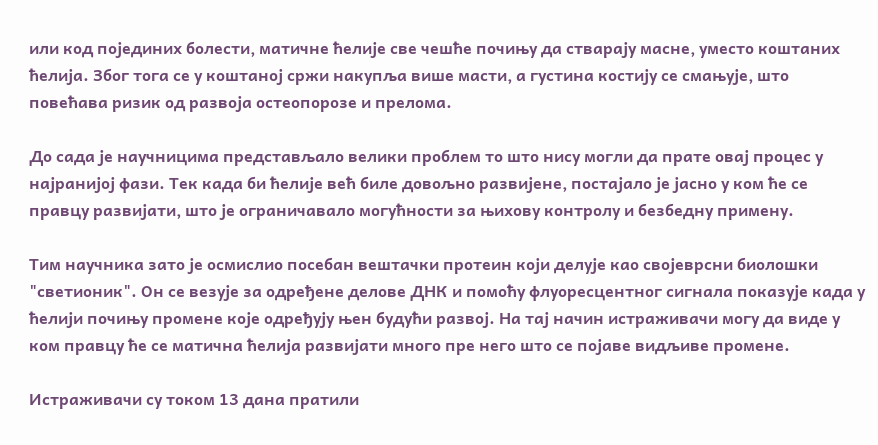или код појединих болести, матичне ћелије све чешће почињу да стварају масне, уместо коштаних ћелија. Због тога се у коштаној сржи накупља више масти, а густина костију се смањује, што повећава ризик од развоја остеопорозе и прелома.

До сада је научницима представљало велики проблем то што нису могли да прате овај процес у најранијој фази. Тек када би ћелије већ биле довољно развијене, постајало је јасно у ком ће се правцу развијати, што је ограничавало могућности за њихову контролу и безбедну примену.

Тим научника зато је осмислио посебан вештачки протеин који делује као својеврсни биолошки "светионик". Он се везује за одређене делове ДНК и помоћу флуоресцентног сигнала показује када у ћелији почињу промене које одређују њен будући развој. На тај начин истраживачи могу да виде у ком правцу ће се матична ћелија развијати много пре него што се појаве видљиве промене.

Истраживачи су током 13 дана пратили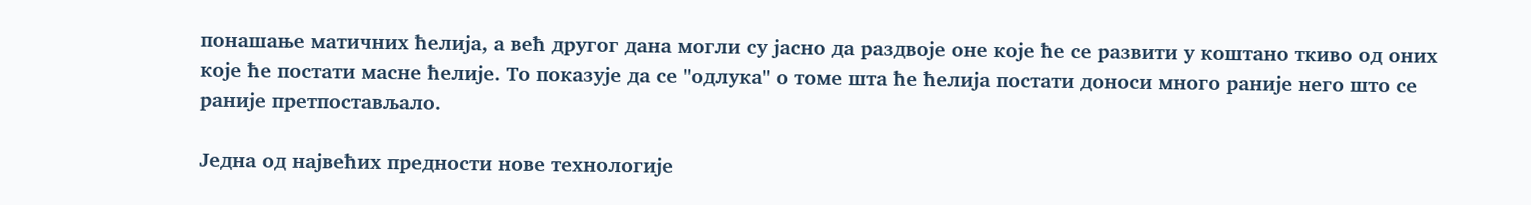понашање матичних ћелија, а већ другог дана могли су јасно да раздвоје оне које ће се развити у коштано ткиво од оних које ће постати масне ћелије. То показује да се "одлука" о томе шта ће ћелија постати доноси много раније него што се раније претпостављало.

Једна од највећих предности нове технологије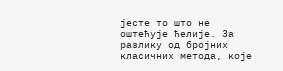јесте то што не оштећује ћелије. За разлику од бројних класичних метода, које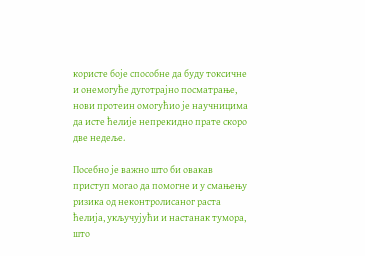користе боје способне да буду токсичне и онемогуће дуготрајно посматрање, нови протеин омогућио је научницима да исте ћелије непрекидно прате скоро две недеље.

Посебно је важно што би овакав приступ могао да помогне и у смањењу ризика од неконтролисаног раста ћелија, укључујући и настанак тумора, што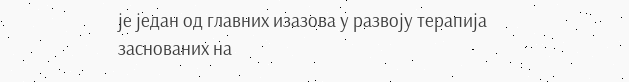је један од главних изазова у развоју терапија заснованих на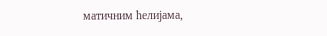матичним ћелијама,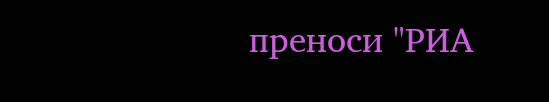преноси "РИА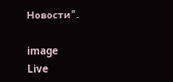Новости".

image
Live